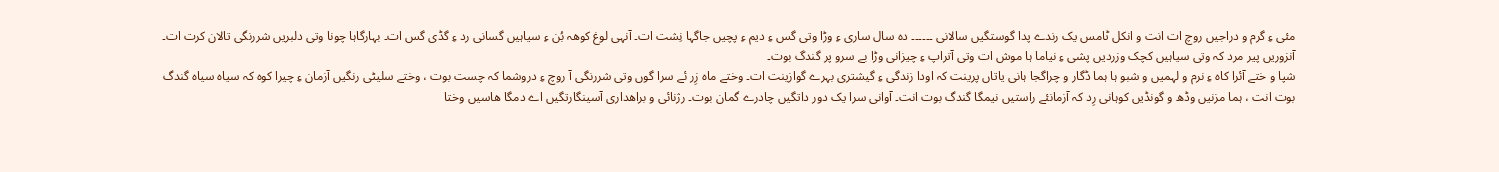مئی ءِ گرم و دراجیں روچ ات انت و انکل ٹامس یک رندے پدا گوستگیں سالانی ۔۔۔۔۔۔ دہ سال ساری ءِ وڑا وتی گس ءِ دیم ءِ پچیں جاگہا نِشت ات۔ آنہی لوغ کوھہ بُن ءِ سیاہیں گسانی رد ءِ گڈی گس ات۔ بہارگاہا چونا وتی دلبریں شررنگی تالان کرت ات۔ آنزوریں پیر مرد کہ وتی سیاہیں کچک وزردیں پشی ءِ نیاما ہا موش ات وتی آتراپ ءِ چیزانی وڑا بے سرو پر گندگ بوت۔
شپا و ختے آئرا کاہ ءِ نرم و لہمیں و شبو ہا ہما ڈگار و چراگجا ہانی یاتاں پرینت کہ اودا زندگی ءِ گیشتری بہرے گوازینت ات۔ وختے ماہ زِر ئے سرا گوں وتی شررنگی آ روچ ءِ دروشما کہ چست بوت ، وختے سلیٹی رنگیں آزمان ءِ چیرا کوہ کہ سیاہ سیاہ گندگ بوت انت ، ہما مزنیں وڈھ و گونڈیں کوہانی رِد کہ آزمانئے راستیں نیمگا گندگ بوت انت۔ آوانی سرا یک دور داتگیں چادرے گمان بوت۔ رژنائی و براھداری آسینگارتگیں اے دمگا ھاسیں وختا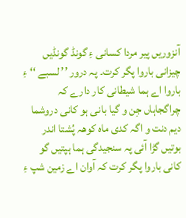آنزوریں پیر مردا کسانی ءِ گونڈ گونڈیں چیزانی باروا پگر کرت۔ پہ درور ’’ لسبے ‘‘ ءِ باروا اے ہما شیطانی کار دارے کہ چراگجاہاں جِن و گیا بانی ہو کانی دروشما دیم دنت و اگہ کدی ماہ کوھہ پُشتا اندر بوتیں گڑا آئی پہ سنجیدگی ہما ہپتیں گو کانی باروا پگر کرت کہ آوان اے زمین شپ ءِ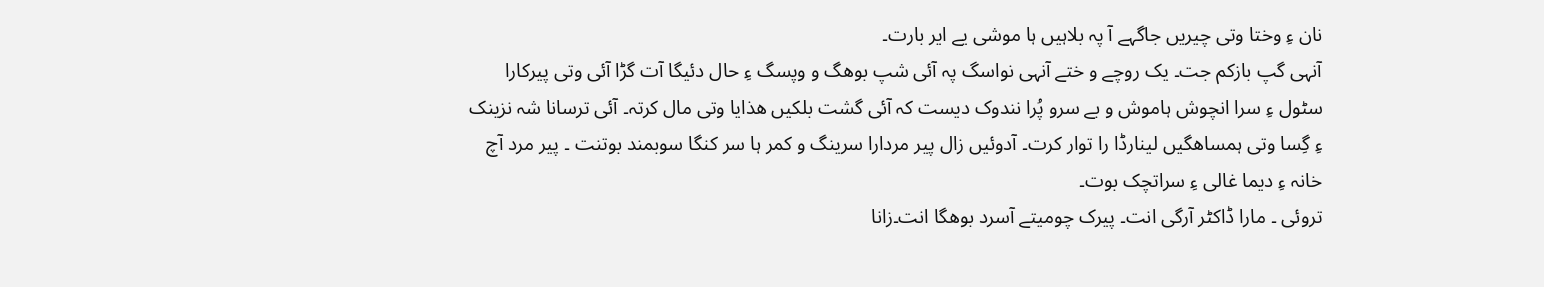نان ءِ وختا وتی چیریں جاگہے آ پہ بلاہیں ہا موشی یے ایر بارت۔
آنہی گپ بازکم جت۔ یک روچے و ختے آنہی نواسگ پہ آئی شپ بوھگ و وپسگ ءِ حال دئیگا آت گڑا آئی وتی پیرکارا سٹول ءِ سرا انچوش ہاموش و بے سرو پُرا نندوک دیست کہ آئی گشت بلکیں ھذایا وتی مال کرتہ۔ آئی ترسانا شہ نزینک ءِ گِسا وتی ہمساھگیں لینارڈا را توار کرت۔ آدوئیں زال پیر مردارا سرینگ و کمر ہا سر کنگا سوبمند بوتنت ۔ پیر مرد آچ خانہ ءِ دیما غالی ءِ سراتچک بوت۔
تروئی ۔ مارا ڈاکٹر آرگی انت۔ پیرک چومیتے آسرد بوھگا انت۔زانا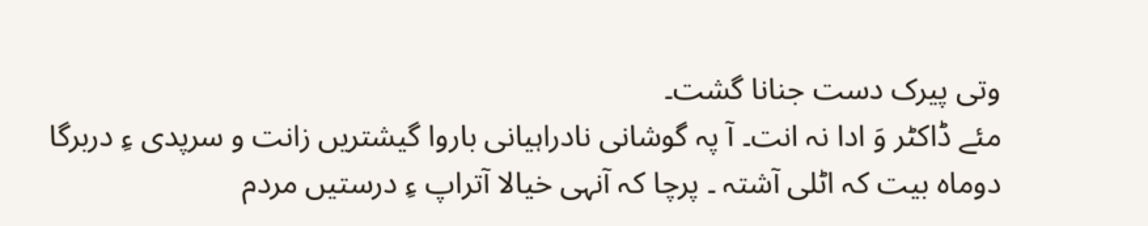وتی پیرک دست جنانا گشت۔
مئے ڈاکٹر وَ ادا نہ انت۔ آ پہ گوشانی نادراہیانی باروا گیشتریں زانت و سرپدی ءِ دربرگا دوماہ بیت کہ اٹلی آشتہ ۔ پرچا کہ آنہی خیالا آتراپ ءِ درستیں مردم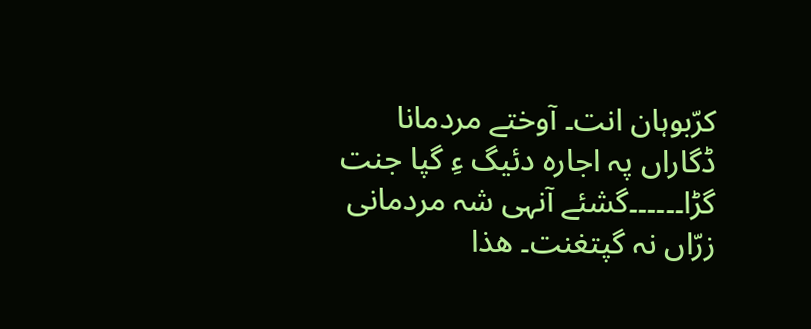کرّبوہان انت۔ آوختے مردمانا ڈگاراں پہ اجارہ دئیگ ءِ گپا جنت گڑا۔۔۔۔۔۔گشئے آنہی شہ مردمانی زرّاں نہ گپتغنت۔ ھذا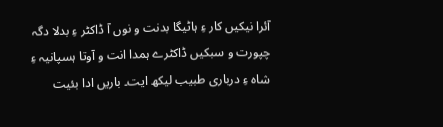آئرا نیکیں کار ءِ ہاٹیگا بدنت و نوں آ ڈاکٹر ءِ بدلا دگہ چپورت و سبکیں ڈاکٹرے ہمدا انت و آوتا ہسپانیہ ءِ شاہ ءِ درباری طبیب لیکھ ایت۔ باریں ادا بئیت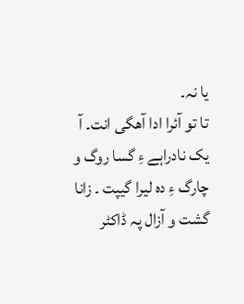یا نہ۔
تا تو آئرا ادا آھگی انت۔ آ یک نادراہے ءِ گسا روگ و چارگ ءِ دہ لیرا گیپت ۔ زانا گشت و آزال پہ ڈاکٹر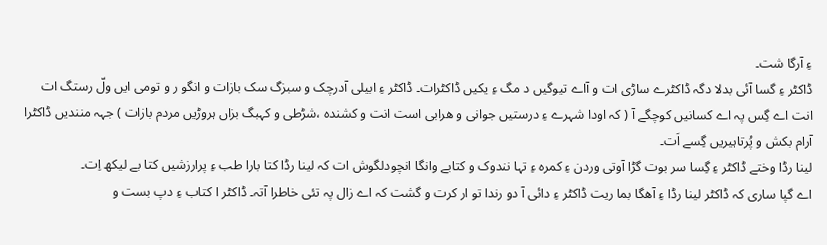ءِ آرگا شت۔
ڈاکٹر ءِ گسا آئی بدلا دگہ ڈاکٹرے ساڑی ات و آاے تیوگیں د مگ ءِ یکیں ڈاکٹرات۔ ڈاکٹر ءِ ابیلی آدرچک و سبزگ سک بازات و انگو ر و تومی ایں ولّ رستگ ات انت اے گِس پہ اے کسانیں کوچگے آ ( کہ اودا شہرے ءِ درستیں جوانی و ھرابی است انت و کشندہ ،شڑطی و کہبگ بزاں ہروڑیں مردم بازات ) جہہ منندیں ڈاکٹرا آرام بکش و پُرتاہیریں گِسے اَت۔
لینا رڈا وختے ڈاکٹر ءِ گِسا سر بوت گڑا آوتی وردن ءِ کمرہ ءِ تہا نندوک و کتابے وانگا انچودلگوش ات کہ لینا رڈا کتا بارا طب ءِ پرارزشیں کتا بے لیکھ اِت۔
اے گپا ساری کہ ڈاکٹر لینا رڈا ءِ آھگا بما ریت ڈاکٹر ءِ دائی آ دو رندا تو ار کرت و گشت کہ اے زال پہ تئی خاطرا آتہ۔ ڈاکٹر ا کتاب ءِ دپ بست و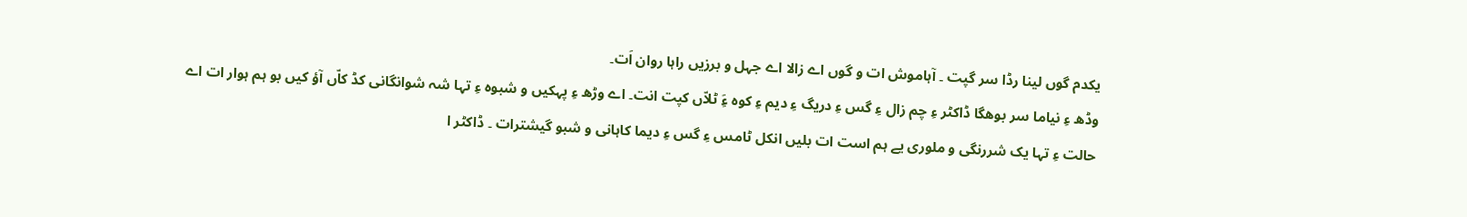یکدم گوں لینا رڈا سر گپت ۔ آہاموش ات و گوں اے زالا اے جہل و برزیں راہا روان اَت۔
وڈھ ءِ نیاما سر بوھگا ڈاکٹر ءِ چم زال ءِ گس ءِ دریگ ءِ دیم ءِ کوہ ءَِ ٹلاّں کپت انت۔ اے وڑھ ءِ پہکیں و شبوہ ءِ تہا شہ شوانگانی کڈ کاّں آؤ کیں بو ہم ہوار ات اے حالت ءِ تہا یک شررنگی و ملوری یے ہم است ات بلیں انکل ٹامس ءِ گس ءِ دیما کاہانی و شبو گیشترات ۔ ڈاکٹر ا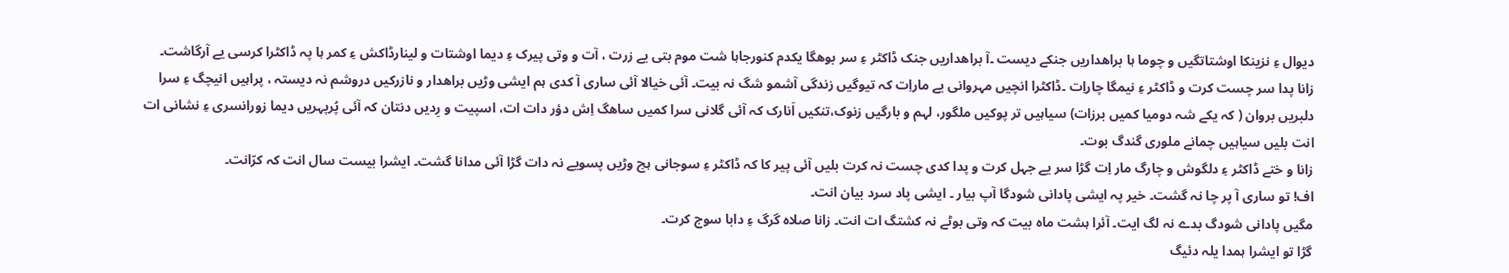دیوال ءِ نزینکا اوشتاتگیں و چوما ہا براھداریں جنکے دیست ۔آ براھداریں جنک ڈاکٹر ءِ سر بوھگا یکدم کنورجاہا شت موم بتی یے زرت ، آت و وتی پیرک ءِ دیما اوشتات و لینارڈاکش ءِ کمر ہا پہ ڈاکٹرا کرسی یے آرگاشت۔
زانا پدا سر چست کرت و ڈاکٹر ءِ نیمگا چاراِت ۔ڈاکٹرا انچیں مہروانی یے ماراِت کہ تیوگیں زندگی آشمو شگ نہ بیت۔ آئی خیالا آئی ساری آ کدی ہم ایشی وڑیں براھدار و نازرکیں دروشم نہ دیستہ ، پراہیں انیچگ ءِ سرا دلبریں بروان ( کہ یکے شہ دومیا کمیں برزات) سیاہیں تر پوکیں ملگور، لہم و بارگیں زنوک،تنکیں اَنارک کہ آئی گلانی سرا کمیں ساھگ اِش دؤر دات ات، اسپیت و رِدیں دنتان کہ آئی پُرپہریں دیما زورانسری ءِ نشانی ات انت بلیں سیاہیں چمانے ملوری گندگ بوت۔
زانا و ختے ڈاکٹر ءِ دلگوش و چارگ مار اِت گڑا سر یے جہل کرت و پدا کدی چست نہ کرت بلیں آئی پیر کا کہ ڈاکٹر ءِ سوجانی ہچ وڑیں پسویے نہ دات گڑا آئی مدانا گشت۔ ایشرا بیست سال انت کہ کرّانت۔
اف! تو ساری آ پر چا نہ گشت۔ خیر پہ ایشی پادانی شودگا آپ بیار ۔ ایشی پاد سرد بیان انت۔
مگیں پادانی شودگ بدے نہ لگ ایت۔ آئرا ہشت ماہ بیت کہ وتی بوٹے نہ کشتگ ات انت۔ زانا صلاہ گرگ ءِ دابا سوج کرت۔
گڑا تو ایشرا ہمدا یلہ دئیگ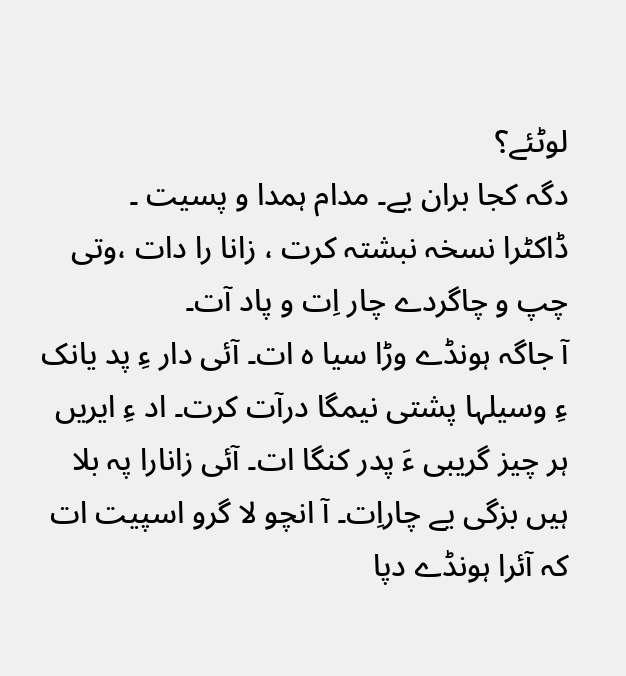لوٹئے؟
دگہ کجا بران یے۔ مدام ہمدا و پسیت ۔
ڈاکٹرا نسخہ نبشتہ کرت ، زانا را دات ،وتی چپ و چاگردے چار اِت و پاد آت۔
آ جاگہ ہونڈے وڑا سیا ہ ات۔ آئی دار ءِ پد یانک ءِ وسیلہا پشتی نیمگا درآت کرت۔ اد ءِ ایریں ہر چیز گریبی ءَ پدر کنگا ات۔ آئی زانارا پہ بلا ہیں بزگی یے چاراِت۔ آ انچو لا گرو اسپیت ات کہ آئرا ہونڈے دپا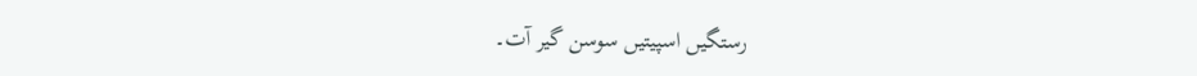رستگیں اسپیتیں سوسن گیر آت۔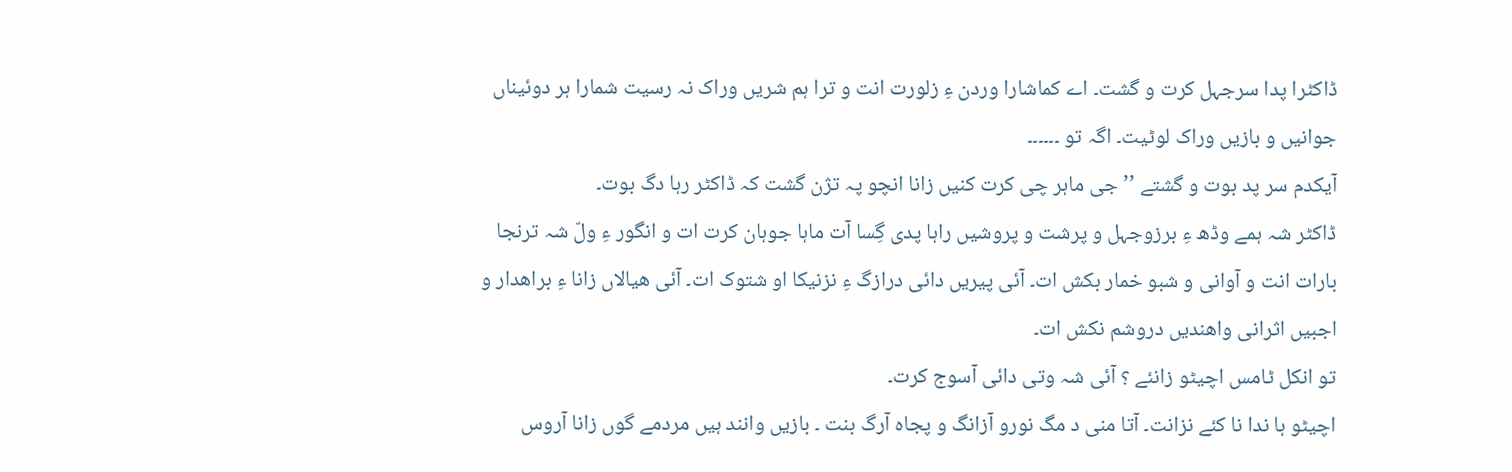ڈاکٹرا پدا سرجہل کرت و گشت۔ اے کماشارا وردن ءِ زلورت انت و ترا ہم شریں وراک نہ رسیت شمارا ہر دوئیناں جوانیں و بازیں وراک لوٹیت۔ اگہ تو ۔۔۔۔۔۔
آیکدم سر پد بوت و گشتے ’’ جی ماہر چی کرت کنیں زانا انچو پہ تژن گشت کہ ڈاکٹر رہا دگ بوت۔
ڈاکٹر شہ ہمے وڈھ ءِ برزوجہل و پرشت و پروشیں راہا پدی گِسا آت ماہا جوہان کرت ات و انگور ءِ ولّ شہ ترنجا بارات انت و آوانی و شبو خمار بکش ات۔ آئی پیریں دائی درازگ ءِ نزنیکا او شتوک ات۔ آئی ھیالاں زانا ءِ براھدار و اجبیں اثرانی واھندیں دروشم نکش ات۔
تو انکل ٹامس اچیٹو زانئے ؟ آئی شہ وتی دائی آسوج کرت۔
اچیٹو ہا ندا نا کئے نزانت۔ آتا منی د مگ نورو آزانگ و پجاہ آرگ بنت ۔ بازیں وانند ہیں مردمے گوں زانا آروس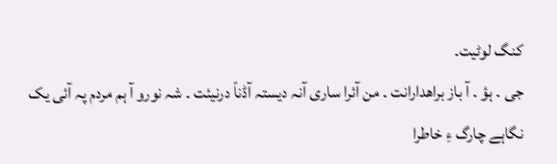کنگ لوٹیت۔
جی ۔ ہؤ ۔ آ باز براھدارانت ۔ من آئرا ساری آنہ دیستہ آڈناّ درنیئت ۔ شہ نورو آ ہم مردم پہ آئی یک نگاہے چارگ ءِ خاطرا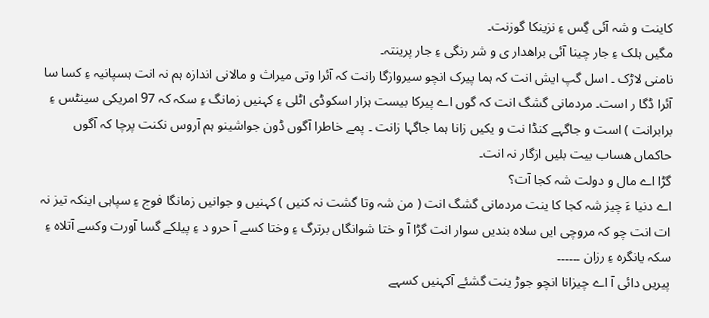کاینت و شہ آئی گِس ءِ نزینکا گوزنت۔
مگیں ہلک ءِ جار چینا آئی براھدار ی و شر رنگی ءِ جار پرینتہ۔
نامنی لاڑک ۔ اسل گپ ایش انت کہ ہما پیرک انچو سیروازگا رانت کہ آئرا وتی میراث و مالانی اندازہ ہم نہ انت ہسپانیہ ءِ کسا سا آئرا ڈگا ر است۔ مردمانی گشگ انت کہ گوں اے پیرکا بیست ہزار اسکوڈی اٹلی ءِ کہنیں زمانگ ءِ سکہ کہ 97 امریکی سینٹس ءِ برابرانت ) است و جاگہے کنڈا نت و یکیں زانا ہما جاگہا زانت ۔ پمے خاطرا آگوں ڈون جواشینو ہم آروس نکنت پرچا کہ آگوں حاکماں ھساب بیت بلیں ازگار نہ انت۔
گڑا اے مال و دولت شہ کجا آت؟
اے دنیا ءَ چیز شہ کجا کا ینت مردمانی گشگ انت ( من شہ وتا گشت نہ کنیں ) کہنیں و جوانیں زمانگا فوج ءِ سپاہی اینکہ تیز نہ ات انت چو کہ مروچی ایں سلاہ بندیں سوار انت گڑا آ و ختا شوانگاں برترگ ءِ وختا کسے آ حرو د ءِ پیلکے گسا آورت وکسے آتلاہ ءِ سکہ یانگرہ ءِ رزان ۔۔۔۔۔۔
پیریں دائی آ اے چیزانا انچو جوڑ ینت گشئے آکہنیں کسہے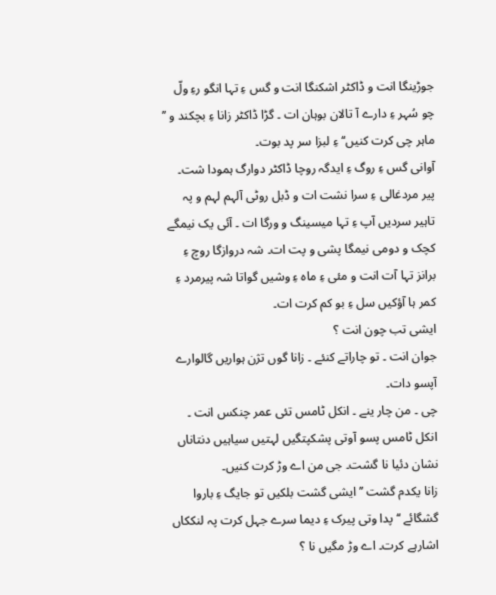جوڑینگا انت و ڈاکٹر اشکنگا انت و گس ءِ تہا انگو رءِ ولّ چو سُہر ءِ دارے آ تالان بوہان ات ۔ گڑا ڈاکٹر زانا ءِ بچکند و ’’ ماہر چی کرت کنیں‘‘ ءِ لبزا سر پد بوت۔
آوانی گس ءِ روگ ءِ ایدگہ روچا ڈاکٹر دوارگ ہمودا شت۔ پیر مردغالی ءِ سرا نشت ات و ڈبل روٹی آلہم لہم و پہ تاہیر سردیں آپ ءِ تہا میسینگ و ورگا ات ۔ آئی یک نیمگے کچک و دومی نیمگا پشی و پت ات۔ شہ دروازگا روچ ءِ برانز تہا آت انت و مئی ءِ ماہ ءِ وشیں گواتا شہ پیرمرد ءِ کمر ہا آؤکیں سل ءِ بو کم کرت ات۔
ایشی تب چون انت ؟
جوان انت ۔ تو چاراتے کنئے ۔ زانا گوں تژن ہواریں گالوارے آپسو دات۔
چی ۔ من چار ینے ۔ انکل ٹامس تئی عمر چنکس انت ۔ انکل ٹامس پسو آوتی پشکپتگیں لہتیں سیاہیں دنتاناں نشان دئیا نا گشت۔ جی من اے وڑ کرت کنیں۔
زانا یکدم گشت ’’ ایشی گشت بلکیں تو جایگ ءِ باروا گشگائے ‘‘ پدا وتی پیرک ءِ دیما سرے جہل کرت پہ لنککاں اشارہے کرت۔ اے وڑ مگیں نا ؟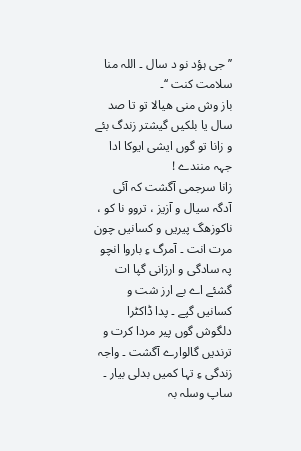’’ جی ہؤد نو د سال ۔ اللہ منا سلامت کنت ‘‘۔
باز وش منی ھیالا تو تا صد سال یا بلکیں گیشتر زندگ بئے و زانا تو گوں ایشی ایوکا ادا جہہ منندے !
زانا سرجمی آگشت کہ آئی آدگہ سیال و آزیز ، تروو نا کو ، ناکوزھگ پیریں و کسانیں چون مرت انت ۔ آمرگ ءِ باروا انچو پہ سادگی و ارزانی گپا ات گشئے اے بے ارز شت و کسانیں گپے ۔ پدا ڈاکٹرا دلگوش گوں پیر مردا کرت و ترندیں گالوارے آگشت ۔ واجہ زندگی ءِ تہا کمیں بدلی بیار ۔ ساپ وسلہ بہ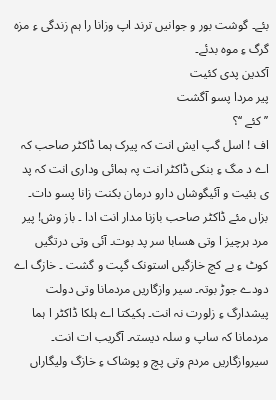بئے۔ گوشت بور و جوانیں ترند اپ وزانا را ہم زندگی ءِ مزہ گرگ ءِ موہ بدئے۔
آکدین پدی کئیت
پیر مردا پسو آگشت
’’ کئے ‘‘؟
اف ! اسل گپ ایش انت کہ پیرک ہما ڈاکٹر صاحب کہ اے د مگ ءِ بنکی ڈاکٹر انت پہ ہمائی وداری انت کہ پد ی بئیت و آئیگوشاں دارو درمان بکنت زانا پسو دات۔
بزاں مئے ڈاکٹر صاحب بازنا مدار انت ادا ۔ باز وش! پیر مرد ہرچیز ا وتی ھسابا سر پد بوت۔ آئی وتی درتگیں کوٹ ءِ بے کچ خازگیں استونک گپت و گشت ۔ خازگ اے دودے جوڑ بوتہ۔ سیر وازگاریں مردمانا وتی دولت پیشدارگ ءِ زلورت نہ انت۔ ہکیکتا اے ہلکا ڈاکٹر ا ہما مردمانا کہ ساپ و سلہ دیستہ۔ آگریب ات انت۔ سیروازگاریں مردم وتی پچ و پوشاک ءِ خازگ ولیگاراں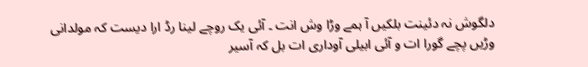دلگوش نہ دئینت بلکیں آ ہمے وڑا وش انت ۔ آئی یک روچے لینا رڈ ارا دیست کہ مولدانی وڑیں پچے گورا ات و آئی ابیلی آوداری ات بل کہ آسیر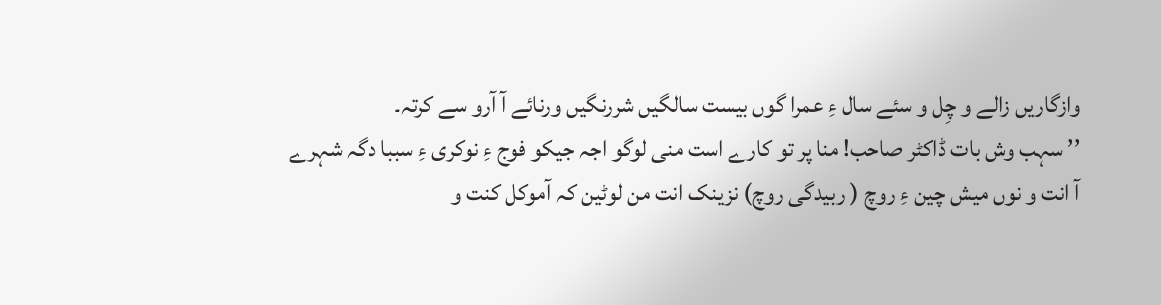وازگاریں زالے و چِل و سئے سال ءِ عمرا گوں بیست سالگیں شررنگیں ورنائے آ آرو سے کرتہ۔
’’ سہب وش بات ڈاکٹر صاحب! منا پر تو کارے است منی لوگو اجہ جیکو فوج ءِ نوکری ءِ سببا دگہ شہرے آ انت و نوں میش چین ءِ روچ ( ربیدگی روچ) نزینک انت من لوٹین کہ آموکل کنت و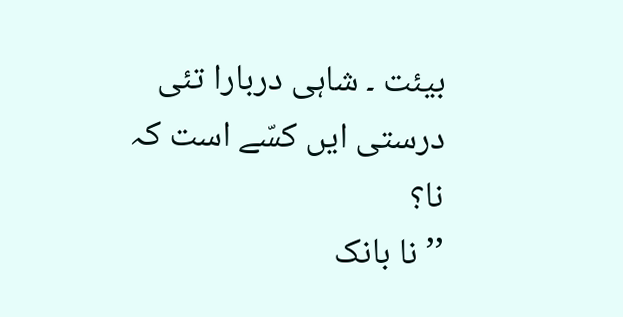بیئت ۔ شاہی دربارا تئی درستی ایں کسّے است کہ نا؟
’’ نا بانک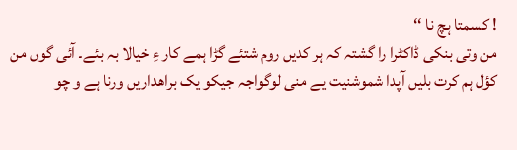! کسمتا ہچ نا ‘‘
من وتی بنکی ڈاکٹرا را گشتہ کہ ہر کدیں روم شتئے گڑا ہمے کار ءِ خیالا بہ بئے۔ آئی گوں من کؤل ہم کرت بلیں آپدا شموشنیت یے منی لوگواجہ جیکو یک براھداریں ورنا ہے و چو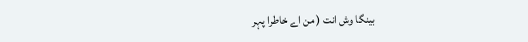بینگا وش انت ( من اے خاطرا پہر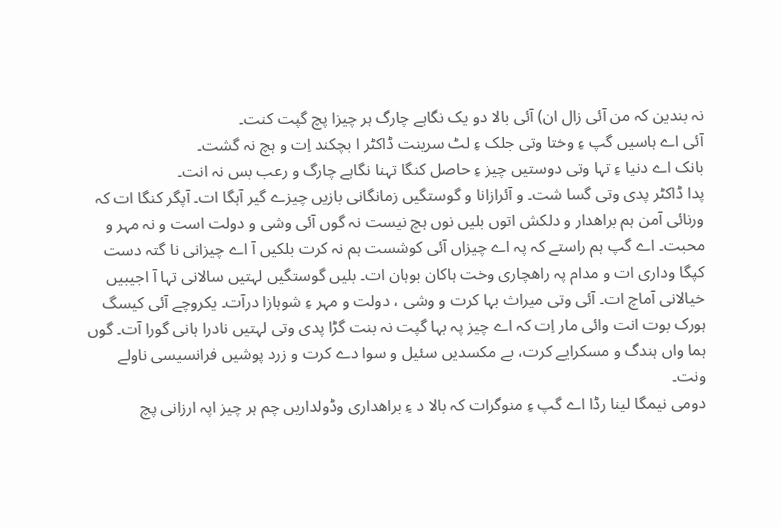نہ بندین کہ من آئی زال ان) آئی بالا دو یک نگاہے چارگ ہر چیزا پچ گپت کنت۔
آئی اے ہاسیں گپ ءِ وختا وتی جلک ءِ لٹ سرینت ڈاکٹر ا بچکند اِت و ہچ نہ گشت۔
بانک اے دنیا ءِ تہا وتی دوستیں چیز ءِ حاصل کنگا تہنا نگاہے چارگ و رعب بس نہ انت۔
پدا ڈاکٹر پدی وتی گسا شت۔ و آئرازانا و گوستگیں زمانگانی بازیں چیزے گیر آہگا ات۔ آپگر کنگا ات کہ ورنائی آمن ہم براھدار و دلکش اتوں بلیں نوں ہچ نیست نہ گوں آئی وشی و دولت است و نہ مہر و محبت۔ اے گپ ہم راستے کہ پہ اے چیزاں آئی کوشست ہم نہ کرت بلکیں آ اے چیزانی نا گتہ دست کپگا وداری ات و مدام پہ راھچاری وخت ہاکان بوہان ات۔ بلیں گوستگیں لہتیں سالانی تہا آ اجیبیں خیالانی آماچ ات۔ آئی وتی میراث بہا کرت و وشی ، دولت و مہر ءِ شوہازا درآت۔ یکروچے آئی کیسگ ہورک بوت انت وائی مار اِت کہ اے چیز پہ بہا گپت نہ بنت گڑا پدی وتی لہتیں نادرا ہانی گورا آت۔ گوں ہما واں ہندگ و مسکرایے کرت، بے مکسدیں سئیل و سوا دے کرت و زرد پوشیں فرانسیسی ناولے ونت۔
دومی نیمگا لینا رڈا اے گپ ءِ منوگرات کہ بالا د ءِ براھداری وڈولداریں چم ہر چیز اپہ ارزانی پچ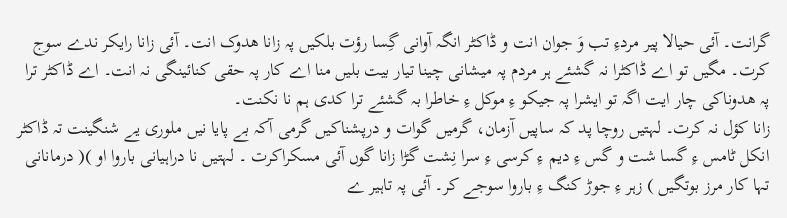گرانت۔ آئی حیالا پیر مردءِ تب وَ جوان انت و ڈاکٹر انگہ آوانی گِسا رؤت بلکیں پہ زانا ھدوک انت۔ آئی زانا رایکر ندے سوج کرت۔ مگیں تو اے ڈاکٹرا نہ گشئے ہر مردم پہ میشانی چینا تیار بیت بلیں منا اے کار پہ حقی کنائینگی نہ انت۔ اے ڈاکٹر ترا پہ ھدوناکی چار ایت اگہ تو ایشرا پہ جیکو ءِ موکل ءِ خاطرا بہ گشئے ترا کدی ہم نا نکنت۔
زانا کؤل نہ کرت۔ لہتیں روچا پد کہ ساپیں آزمان، گرمیں گوات و درپشناکیں گرمی آکہ بے پایا نیں ملوری یے شنگینت تہ ڈاکٹر انکل ٹامس ءِ گسا شت و گس ءِ دیم ءِ کرسی ءِ سرا نِشت گڑا زانا گوں آئی مسکراکرت ۔ لہتیں نا دراہیانی باروا او )( درمانانی تہا کار مرز بوتگیں ) زہر ءِ جوڑ کنگ ءِ باروا سوجے کر۔ آئی پہ تاہیر ے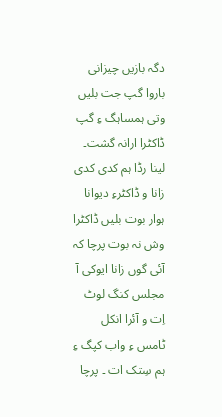دگہ بازیں چیزانی باروا گپ جت بلیں وتی ہمساہگ ءِ گپ ڈاکٹرا ارانہ گشت۔
لینا رڈا ہم کدی کدی زانا و ڈاکٹرءِ دیوانا ہوار بوت بلیں ڈاکٹرا وش نہ بوت پرچا کہ آئی گوں زانا ایوکی آ مجلس کنگ لوٹ اِت و آئرا انکل ٹامس ءِ واب کپگ ءِ ہم سِتک ات ۔ پرچا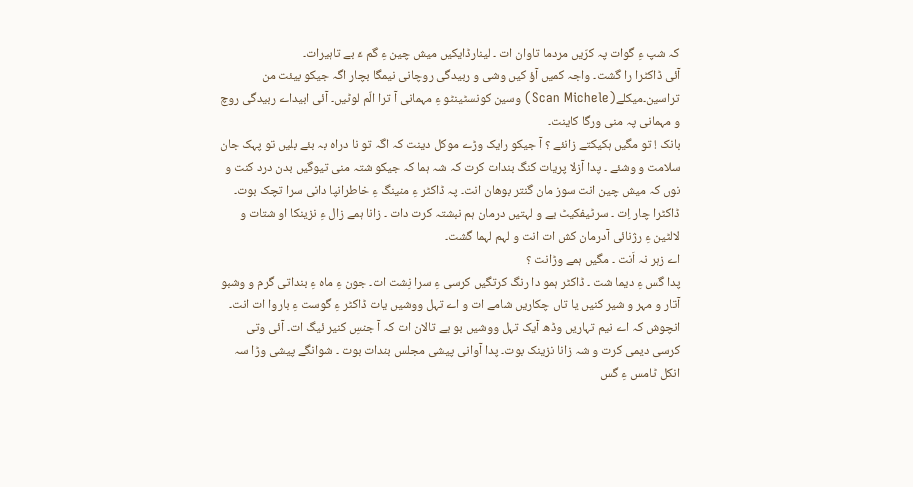کہ شپ ءِ گوات پہ کرّیں مردما تاوان ات ۔ لینارڈایکیں میش چین ءِ گم ءَ بے تاہیرات۔
آئی ڈاکٹرا را گشت۔ واجہ کمیں آؤ کیں وشی و ربیدگی روچانی نیمگا بچار اگہ جیکو بیئت من تراسین۔میکلے(Scan Michele) وسین کونسٹینٹو ءِ مہمانی آ ترا الّم لوٹیں۔ آئی ابیداے ربیدگی روچ و مہمانی پہ منی ورگا کاینت۔
بانک ! تو مگیں ہکیکتے زانئے ؟ آ جیکو رایک وڑے موکل دینت کہ اگہ تو نا دراہ بہ بئے بلیں تو پہک جان سلامت و وشئے ۔ پدا آزلا پریات کنگ بندات کرت کہ شہ ہما کہ جیکو شتہ منی تیوگیں بدن درد کنت و نوں کہ میش چین انت سوز مان گنتر بوھان انت۔ پہ ڈاکٹر ءِ منینگ ءِ خاطرانپا دانی سرا تچک بوت۔ ڈاکٹرا چار اِت ۔ سرٹیفکیٹ یے و لہتیں درمان ہم نبشتہ کرت دات ۔ زانا ہمے زال ءِ نزینکا او شتات و لالٹین ءِ رژنائی آدرمان کش ات انت و لہم لہما گشت۔
اے زہر نہ اَنت ۔ مگیں ہمے وڑانت ؟
پدا گس ءِ دیما شت ۔ ڈاکٹر ہمو دا رنگ کرتگیں کرسی ءِ سرا نِشت ات۔ جون ءِ ماہ ءِ بنداتی گرم و وشبو آتار و مہر و شیر کنیں یا تاں چکاریں شامے ات و اے تہل ووشیں یات ڈاکٹر ءِ گوست ءِ باروا ات انت۔ انچوش کہ اے نیم تہاریں وڈھ آیک تہل ووشیں بو یے تالان ات کہ آ جنسِ کنیر ئیگ ات۔ آئی وتی کرسی دیمی کرت و شہ زانا نزینک بوت۔ پدا آوانی پیشی مجلس بندات بوت ۔ شوانگے پیشی وڑا سہ انکل ٹامس ءِ گس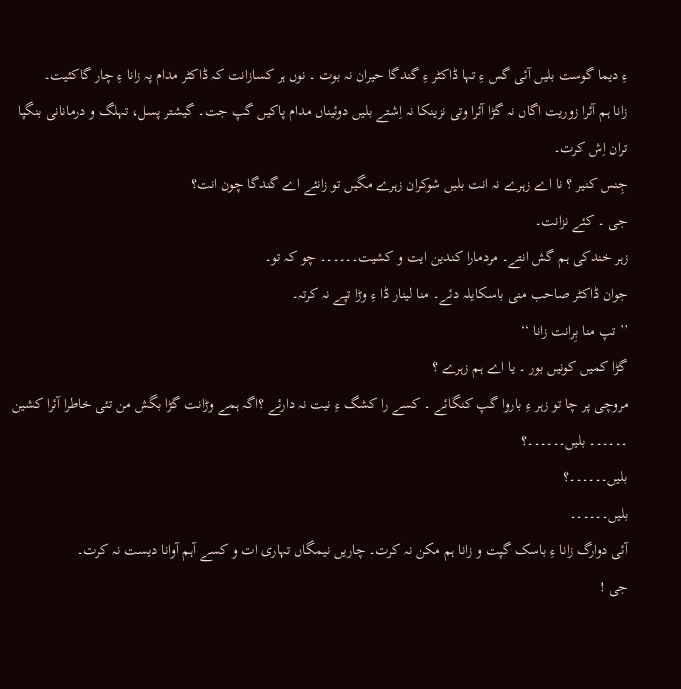ءِ دیما گوست بلیں آئی گس ءِ تہا ڈاکٹر ءِ گندگا حیران نہ بوت ۔ نوں ہر کسازانت کہ ڈاکٹر مدام پہ زانا ءِ چار گاکئیت۔
زانا ہم آئرا زوریت اگاں نہ گڑا آئرا وتی نزینکا نہ اِشتے بلیں دوئیناں مدام پاکیں گپ جت۔ گیشتر پسل، تہلگ و درمانانی بنگپا تران اِش کرت۔
جِنس کنیر ؟ نا اے زہرے نہ انت بلیں شوکران زہرے مگیں تو زانئے اے گندگا چون انت؟
جی ۔ کئے نزانت۔
زہر خندکی ہم گش انتے۔ مردمارا کندین ایت و کشیت۔۔۔۔۔۔ چو کہ تو۔
جوان ڈاکٹر صاحب منی باسکایلہ دئے۔ منا لینار ڈا ءِ وڑا تپے نہ کرتہ۔
’’ تپ منا بِرانت زانا ‘‘
گڑا کمیں کونیں بور ۔ یا اے ہم زہرے ؟
مروچی پر چا تو زہر ءِ باروا گپ کنگائے ۔ کسے را کشگ ءِ نیت نہ دارئے ؟اگہ ہمے وڑانت گڑا بگش من تئی خاطرا آئرا کشین ۔۔۔۔۔۔ بلیں۔۔۔۔۔۔؟
بلیں۔۔۔۔۔۔؟
بلیں۔۔۔۔۔۔
آئی دوارگ زانا ءِ باسک گپت و زانا ہم مکن نہ کرت۔ چاریں نیمگاں تہاری ات و کسے آہم آوانا دیست نہ کرت۔
جی !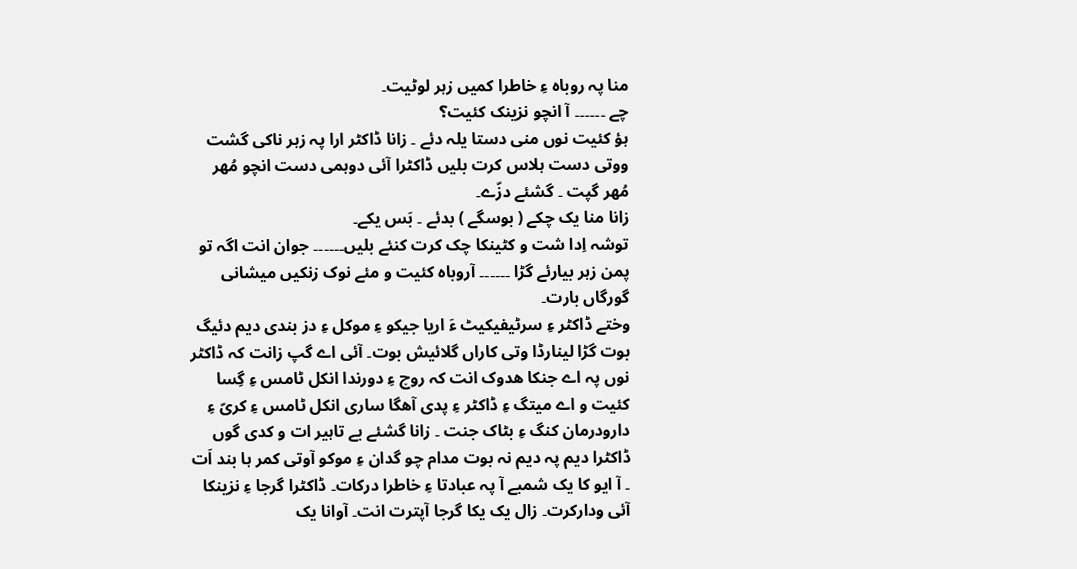منا پہ روباہ ءِ خاطرا کمیں زہر لوٹیت۔
چے ۔۔۔۔۔۔ آ انچو نزینک کئیت؟
ہؤ کئیت نوں منی دستا یلہ دئے ۔ زانا ڈاکٹر ارا پہ زہر ناکی گشت ووتی دست ہلاس کرت بلیں ڈاکٹرا آئی دوہمی دست انچو مُھر مُھر گپت ۔ گشئے دزّے۔
زانا منا یک چکے ( بوسگے ) بدئے ۔ بَس یکے۔
توشہ اِدا شت و کٹینکا چک کرت کنئے بلیں۔۔۔۔۔۔ جوان انت اگہ تو پمن زہر بیارئے گڑا ۔۔۔۔۔۔ آروباہ کئیت و مئے نوک زنکیں میشانی گورگاں بارت۔
وختے ڈاکٹر ءِ سرٹیفیکیٹ ءَ اریا جیکو ءِ موکل ءِ دز بندی دیم دئیگ بوت گڑا لینارڈا وتی کاراں گلائیش بوت۔ آئی اے گپ زانت کہ ڈاکٹر نوں پہ اے جنکا ھدوک انت کہ روچ ءِ دورندا انکل ٹامس ءِ گِسا کئیت و اے میتگ ءِ ڈاکٹر ءِ پدی آھگا ساری انکل ٹامس ءِ کریّ ءِ دارودرمان کنگ ءِ بٹاک جنت ۔ زانا گشئے بے تاہیر ات و کدی گوں ڈاکٹرا دیم پہ دیم نہ بوت مدام چو گدان ءِ موکو آوتی کمر ہا بند اَت ۔ آ ایو کا یک شمبے آ پہ عبادتا ءِ خاطرا درکات۔ ڈاکٹرا گرجا ءِ نزینکا آئی ودارکرت۔ زال یک یکا گرجا آپترت انت۔ آوانا یک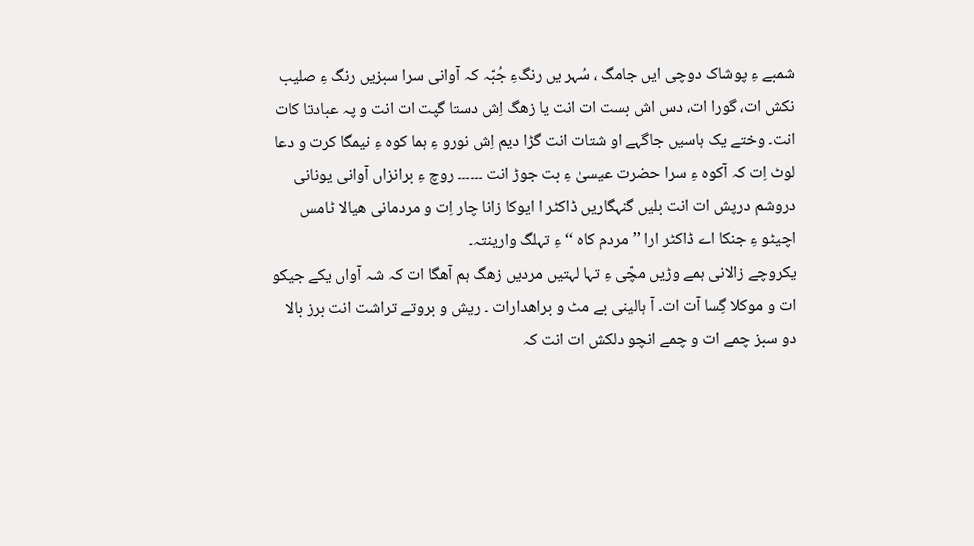شمبے ءِ پوشاک دوچی ایں جامگ ، سُہر یں رنگءِ جُبّہ کہ آوانی سرا سبزیں رنگ ءِ صلیب نکش ات، گورا ات، دس اش بست ات انت یا زھگ اِش دستا گپت ات انت و پہ عبادتا کات انت۔ وختے یک ہاسیں جاگہے او شتات انت گڑا دیم اِش نورو ءِ ہما کوہ ءِ نیمگا کرت و دعا لوٹ اِت کہ آکوہ ءِ سرا حضرت عیسیٰ ءِ بت جوڑ انت ۔۔۔۔۔۔ روچ ءِ برانزاں آوانی یونانی دروشم درپش ات انت بلیں گنہگاریں ڈاکٹر ا ایوکا زانا چار اِت و مردمانی ھیالا ٹامس اچیٹو ءِ جنکا اے ڈاکٹر ارا ’’ مردم کاہ ‘‘ ءِ تہلگ وارینتہ۔
یکروچے زالانی ہمے وڑیں مچّی ءِ تہا لہتیں مردیں زھگ ہم آھگا ات کہ شہ آواں یکے جیکو ات و موکلا گِسا آت ات۔ آ ہالینی بے مٹ و براھدارات ۔ ریش و بروتے تراشت انت برز بالا دو سبز چمے ات و چمے انچو دلکش ات انت کہ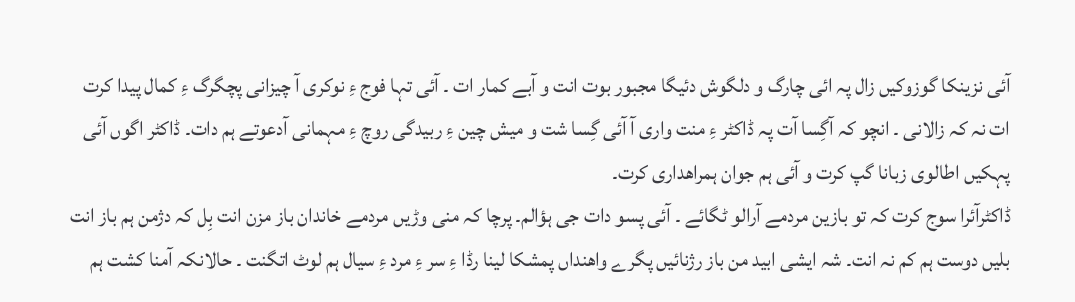آئی نزینکا گوزوکیں زال پہ ائی چارگ و دلگوش دئیگا مجبور بوت انت و آبے کمار ات ۔ آئی تہا فوج ءِ نوکری آ چیزانی پچگرگ ءِ کمال پیدا کرت ات نہ کہ زالانی ۔ انچو کہ آگِسا آت پہ ڈاکٹر ءِ منت واری آ آئی گِسا شت و میش چین ءِ ربیدگی روچ ءِ مہمانی آدعوتے ہم دات۔ ڈاکٹر اگوں آئی پہکیں اطالوی زبانا گپ کرت و آئی ہم جوان ہمراھداری کرت۔
ڈاکٹرآئرا سوج کرت کہ تو بازین مردمے آرالو ٹگائے ۔ آئی پسو دات جی ہؤالم۔ پرچا کہ منی وڑیں مردمے خاندان باز مزن انت بِل کہ دژمن ہم باز انت بلیں دوست ہم کم نہ انت۔ شہ ایشی ابید من باز رژنائیں پگرے واھنداں پمشکا لینا رڈا ءِ سر ءِ مرد ءِ سیال ہم لوٹ اتگنت ۔ حالانکہ آمنا کشت ہم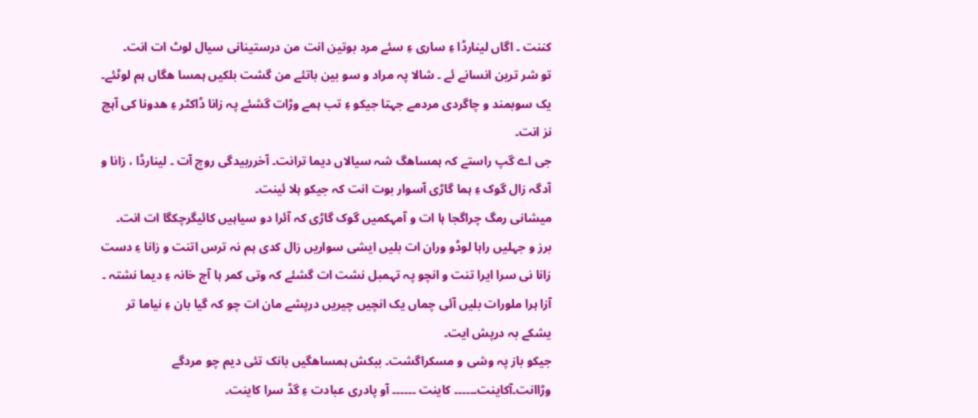کننت ۔ اگاں لینارڈا ءِ ساری ءِ سئے مرد بوتین انت من درستینانی سیال لوٹ ات انت۔
تو شر ترین انسانے ئے ۔ شالا پہ مراد و سو بین باتئے من گشت بلکیں ہمسا ھگاں ہم لوٹئے۔
یک سوبمند و چاگردی مردمے جہتا جیکو ءِ تب ہمے وڑات گشئے پہ زانا ڈاکٹر ءِ ھدونا کی آہچ نز انت۔
جی اے گپ راستے کہ ہمساھگ شہ سیالاں دیما ترانت۔ آخرربیدگی روچ آت ۔ لینارڈا ، زانا و آدگہ زال گوک ءِ ہما گاڑی آسوار بوت انت کہ جیکو ہلا ئینت۔
میشانی رمگ چراگجا ہا ات و آمہکمیں گوک گاڑی کہ آئرا دو سیاہیں کائیگرچکگا ات انت۔ برز و جہلیں راہا لوڈو وران ات بلیں ایشی سواریں زال کدی ہم نہ ترس اتنت و زانا ءِ دست زانا نی سرا ایرا تنت و انچو پہ تہمبل نشت ات گشئے کہ وتی کمر ہا آچ خانہ ءِ دیما نشتہ ۔ آزا ہرا ملورات بلیں آئی چماں یک انچیں چیریں درپشے مان ات چو کہ گیا بان ءِ نیاما تر یشکے بہ درپش ایت۔
جیکو باز پہ وشی و مسکراگشت۔ ببکش ہمساھگیں بانک تئی دیم چو مردگے وڑاانت۔آکاینت۔۔۔۔۔۔ کاینت ۔۔۔۔۔۔ آو پادری عبادت ءِ گڈ سرا کاینت۔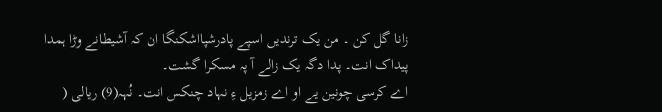زانا گل کن ۔ من یک ترندیں اسپے پادرشپااشکنگا ان کہ آشیطانے وڑا ہمدا پیداک انت۔ پدا دگہ یک زالے آ پہ مسکرا گشت۔
اے کرسی چونین یے او اے زمزیل ءِ نہاد چنکس انت۔ نُہہ(9) ریالی (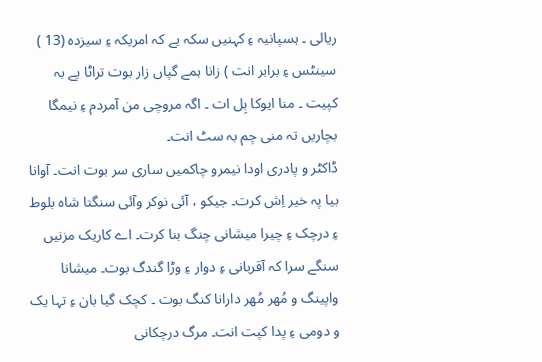ریالی ۔ ہسپانیہ ءِ کہنیں سکہ یے کہ امریکہ ءِ سیزدہ (13 ) سینٹس ءِ برابر انت ) زانا ہمے گپاں زار بوت تراٹا پے بہ کپیت ۔ منا ایوکا بِل ات ۔ اگہ مروچی من آمردم ءِ نیمگا بچاریں تہ منی چم بہ سٹ انت۔
ڈاکٹر و پادری اودا نیمرو چاکمیں ساری سر بوت انت۔ آوانا بیا پہ خیر اِش کرت۔ جیکو ، آئی نوکر وآئی سنگتا شاہ بلوط ءِ درچک ءِ چیرا میشانی چنگ بنا کرت۔ اے کاریک مزنیں سنگے سرا کہ آقربانی ءِ دوار ءِ وڑا گندگ بوت۔ میشانا واپینگ و مُھر مُھر دارانا کنگ بوت ۔ کچک گیا بان ءِ تہا یک و دومی ءِ پدا کپت انت۔ مرگ درچکانی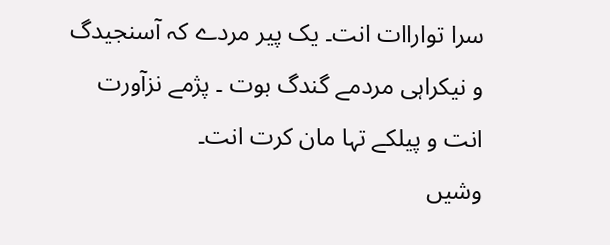سرا تواراات انت۔ یک پیر مردے کہ آسنجیدگ و نیکراہی مردمے گندگ بوت ۔ پژمے نزآورت انت و پیلکے تہا مان کرت انت۔
وشیں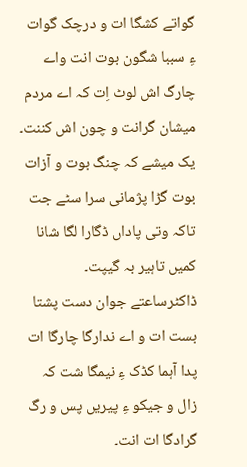گواتے کشگا ات و درچک گوات ءِ سببا شگون بوت انت واے چارگ اش لوٹ اِت کہ اے مردم میشان گرانت و چون اش کننت۔ یک میشے کہ چنگ بوت و آزات بوت گڑا پژمانی سرا سٹے جت تاکہ وتی پاداں ڈگارا لگا شانا کمیں تاہیر بہ گیپت۔
ڈاکٹرساعتے جوان دست پشتا بست ات و اے ندارگا چارگا ات پدا آہما کڈک ءِ نیمگا شت کہ زال و جیکو ءِ پیریں پس و رگ گرادگا ات انت۔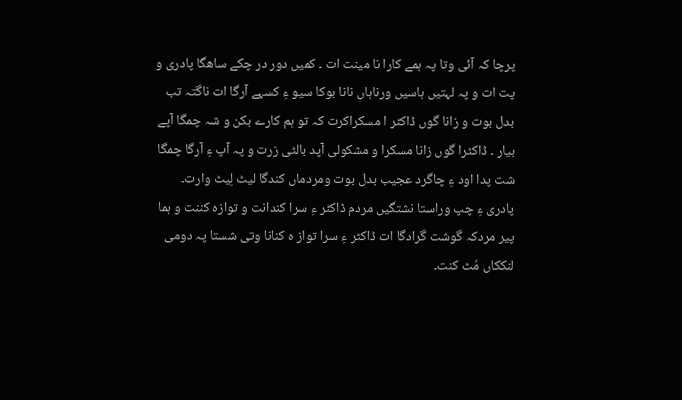پرچا کہ آئی وتا پہ ہمے کارا نا مینت ات ۔ کمیں دور در چکے ساھگا پادری و پت ات و پہ لہتیں ہاسیں ورناہاں نانا بوکا سیو ءِ کسہے آرگا ات ناگتہ تب بدل بوت و زانا گوں ڈاکٹر ا مسکراکرت کہ تو ہم کارے بکن و شہ چمگا آپے بیار ۔ ڈاکٹرا گوں زانا مسکرا و مشکولی آپد بالٹی زرت و پہ آپ ءِ آرگا چمگا شت پدا اود ءِ چاگرد عجیب بدل بوت ومردماں کندگا لیٹ لِیٹ وارت۔
پادری ءِ چپ وراستا نشتگیں مردم ڈاکٹر ءِ سرا کندانت و توازہ کننت و ہما پیر مردکہ گوشت گرادگا ات ڈاکٹر ءِ سرا تواز ہ کنانا وتی شستا پہ دومی لنککاں مُٹ کنت۔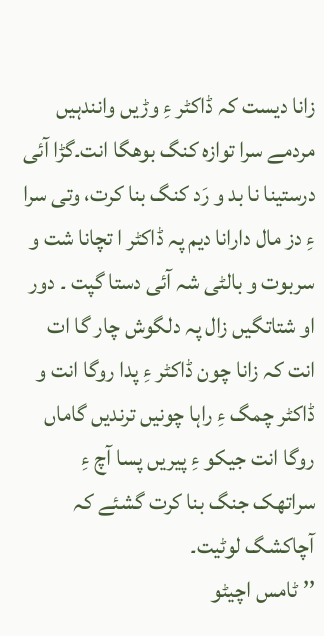زانا دیست کہ ڈاکٹر ءِ وڑیں وانندہیں مردمے سرا توازہ کنگ بوھگا انت۔گڑا آئی درستینا نا بد و رَد کنگ بنا کرت، وتی سرا ءِ دز مال دارانا دیم پہ ڈاکٹر ا تچانا شت و سربوت و بالٹی شہ آئی دستا گپت ۔ دور او شتاتگیں زال پہ دلگوش چار گا ات انت کہ زانا چون ڈاکٹر ءِ پدا روگا انت و ڈاکٹر چمگ ءِ راہا چونیں ترندیں گاماں روگا انت جیکو ءِ پیریں پسا آچ ءِ سراتھک جنگ بنا کرت گشئے کہ آچاکشگ لوٹیت۔
’’ ٹامس اچیٹو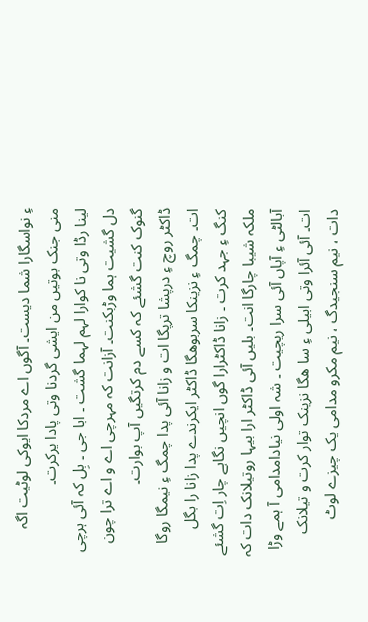ءِ نواسگارا شما دیست۔ آگوں اے مردکا ایوکی لوٹیت اگہ منی جنک بوتیں من ایشی گردنا وتی پادا یرکرت۔
لینا رڈا وتی نا کوارا لہم لہما گشت ۔ ابا جی ۔ بِل کہ آئی ہرچی دل گشیت ہما وڑبکنت۔ آزانت کہ مہرچی اے و اے ترا چون گنوک کنت گشئے کہ کسے دم کرتگیں آپ بوارت۔
ڈاکٹر روچ ءِ درپشا ترپگا ات و زانا آئی پدا چمگ ءِ نیمگا روگا ات۔ چمگ ءِ نزینکا سربوھگا ڈاکٹر ایکرندے پدا زانا را بگل کنگ ءِ جہد کرت ۔ زانا ڈاکٹرارا گوں انچیں نگاہے چار اِت گشئے ملکہ شیبا چارگا انت۔ بلیں آئی ڈاکٹر ارا بیہا روتیلانک دات کہ آبالٹی ءِ آپاں آئی سرا ریچیت ۔ شہ اولی نیادامدامی آ ہمے وڑا ات۔ آئی آئرا وتی ابیلی ءِ سا ھگا نزینک توار کرت و تیلانک دات ، نیم سنجیدگ ، نیم مکرو مدامی یک چیزے لوٹ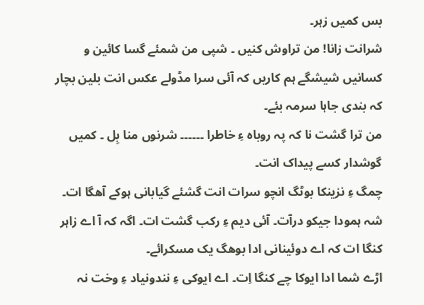بس کمیں زہر۔
شرانت زانا! من تراوش کنیں ۔ شپی من شمئے گسا کائین و کسانیں شیشگے ہم کاریں کہ آئی سرا مڈولے عکس انت بلین بچار کہ بندی جاہا سرمہ بئے۔
من ترا گشت نا کہ پہ روباہ ءِ خاطرا ۔۔۔۔۔۔ شرنوں منا بِل ۔ کمیں گوشدار کسے پیداک انت۔
چمگ ءِ نزینکا بوٹگ انچو سرات انت گشئے گیابانی ہوکے آھگا ات۔ شہ ہمودا جیکو درآت۔ آئی دیم ءِ رکب گشت ات۔ اگہ کہ آ اے زاہر کنگا ات کہ اے دوئینانی ادا بوھگ یک مسکرائے۔
اڑے شما ادا ایوکا چے کنگا اِت۔ اے ایوکی ءِ نندونیاد ءِ وخت نہ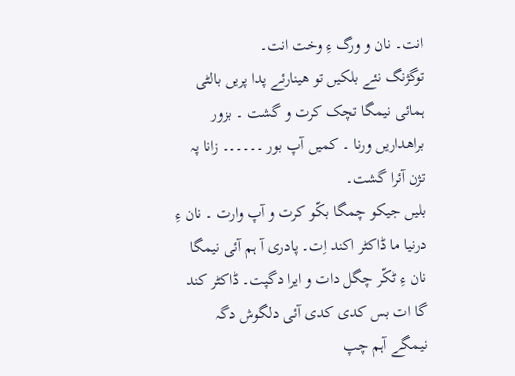انت۔ نان و ورگ ءِ وخت انت۔
توگژنگ نئے بلکیں تو ھینارئے پدا پریں بالٹی ہمائی نیمگا تچک کرت و گشت ۔ بزور براھداریں ورنا ۔ کمیں آپ بور ۔۔۔۔۔۔ زانا پہ تژن آئرا گشت۔
بلیں جیکو چمگا بکّو کرت و آپ وارت ۔ نان ءِ درنیا ما ڈاکٹر اکند اِت۔ پادری آ ہم آئی نیمگا نان ءِ ٹکّر چگل دات و ایرا دگپت۔ ڈاکٹر کند گا ات بس کدی کدی آئی دلگوش دگہ نیمگے آہم چپ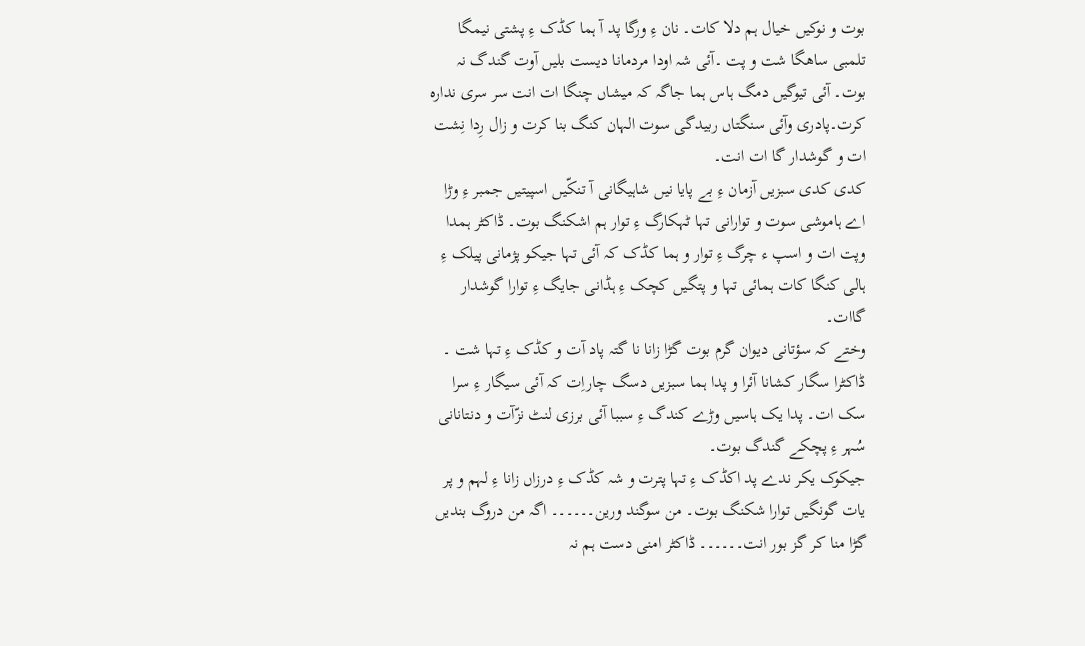بوت و نوکیں خیال ہم دلا کات۔ نان ءِ ورگا پد آ ہما کڈک ءِ پشتی نیمگا تلمبی ساھگا شت و پت ۔آئی شہ اودا مردمانا دیست بلیں آوت گندگ نہ بوت۔ آئی تیوگیں دمگ ہاس ہما جاگہ کہ میشاں چنگا ات انت سر سری ندارہ کرت۔پادری وآئی سنگتاں ربیدگی سوت الہان کنگ بنا کرت و زال رِدا نِشت ات و گوشدار گا ات انت۔
کدی کدی سبزیں آزمان ءِ بے پایا نیں شاہیگانی آ تنکّیں اسپیتیں جمبر ءِ وڑا اے ہاموشی سوت و توارانی تہا ٹہکارگ ءِ توار ہم اشکنگ بوت۔ ڈاکٹر ہمدا وپت ات و اسپ ء چرگ ءِ توار و ہما کڈک کہ آئی تہا جیکو پژمانی پیلک ءِ ہالی کنگا کات ہمائی تہا و پتگیں کچک ءِ ہڈانی جایگ ءِ توارا گوشدار گاات۔
وختے کہ سؤتانی دیوان گرم بوت گڑا زانا نا گتہ پاد آت و کڈک ءِ تہا شت ۔ ڈاکٹرا سگار کشانا آئرا و پدا ہما سبزیں دسگ چاراِت کہ آئی سیگار ءِ سرا سک ات۔ پدا یک ہاسیں وڑے کندگ ءِ سببا آئی برزی لنٹ نزّآت و دنتانانی سُہر ءِ پچکے گندگ بوت۔
جیکوک یکر ندے پد اکڈک ءِ تہا پترت و شہ کڈک ءِ درزاں زانا ءِ لہم و پر یات گونگیں توارا شکنگ بوت۔ من سوگند ورین۔۔۔۔۔۔ اگہ من دروگ بندیں گڑا منا کر گز بور انت۔۔۔۔۔۔ ڈاکٹر امنی دست ہم نہ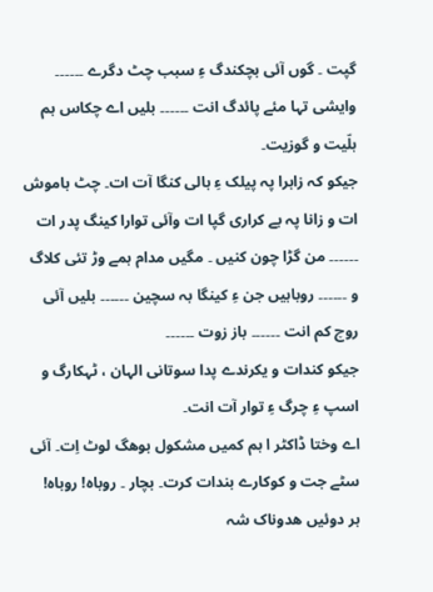گپت ۔ گوں آئی بچکندگ ءِ سبب چٹ دگرے ۔۔۔۔۔۔ وایشی تہا مئے پائدگ انت ۔۔۔۔۔۔ بلیں اے چکاس ہم ہلّیت و گوزیت۔
جیکو کہ زاہرا پہ پیلک ءِ ہالی کنگا آت ات۔ چٹ ہاموش ات و زانا پہ بے کراری گپا ات وآئی توارا کینگ پدر ات ۔۔۔۔۔۔ من گڑا چون کنیں ۔ مگیں مدام ہمے وڑ تئی کلاگ و ۔۔۔۔۔۔ روباہیں جن ءِ کینگا بہ سچین ۔۔۔۔۔۔ بلیں آئی روچ کم انت ۔۔۔۔۔۔ باز زوت ۔۔۔۔۔۔
جیکو کندات و یکرندے پدا سوتانی الہان ، ٹہکارگ و اسپ ءِ چرگ ءِ توار آت انت۔
اے وختا ڈاکٹر ا ہم کمیں مشکول بوھگ لوٹ اِت۔ آئی سٹے جت و کوکارے بندات کرت۔ بچار ۔ روباہ! روباہ!
ہر دوئیں ھدوناک شہ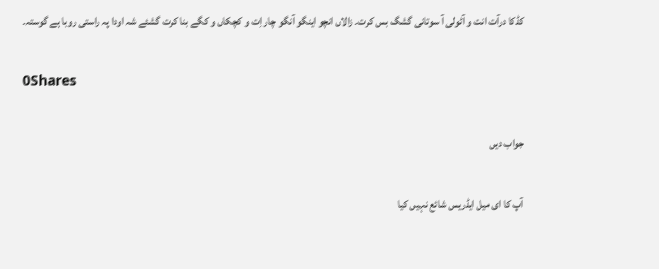کڈکا درآت انت و آٹولی آ سوتانی گشگ بس کرت۔ زالاں انچو اینگو آنگو چار اِت و کچکاں و کگے بنا کرت گشئے شہ اودا پہ راستی روبا ہے گوستہ۔

0Shares

جواب دیں

آپ کا ای میل ایڈریس شائع نہیں کیا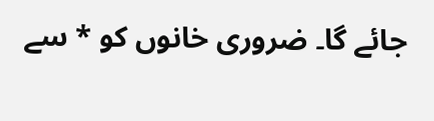جائے گا۔ ضروری خانوں کو * سے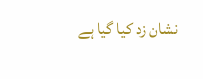نشان زد کیا گیا ہے